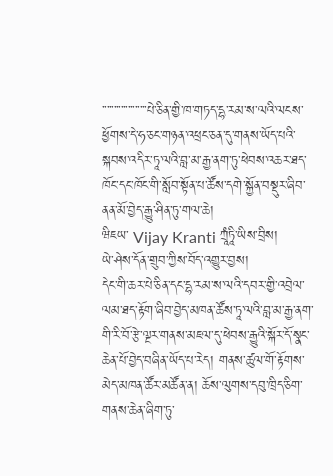་་་་་་་་་་་་་་་་་་་པེ་ཅིན་གྱི་ཁ་གཏད་དྷ་རམ་ས་ལའི་ལངས་ཕྱོགས་དེ་ཧ་ཅང་གཉན་འཕྲང་ཅན་དུ་གནས་ཡོད་པའི་སྐབས་འདིར་ཏཱ་ལའི་བླ་མ་རྒྱ་ནག་ཏུ་ཕེབས་འཆར་ཐད་ཁོང་དང་ཁོང་གི་སློབ་སྟོན་པ་ཚོས་དགེ་སྐྱོན་བསྡུར་ཞིབ་ནན་མོ་བྱེད་རྒྱུ་ཤིན་ཏུ་གལ་ཆེ།
ཝིཇཡ་ Vijay Kranti ཀྲཱཾཏཱི་ཡིས་བྲིས།
ཡེ་ཤེས་དོན་གྲུབ་ཀྱིས་བོད་འགྱུར་བྱས།
དེང་གི་ཆར་པེ་ཅིན་དང་དྷ་རམ་ས་ལའི་དབར་གྱི་འབྲེལ་ལམ་ཐད་རྟོག་ཞིབ་བྱེད་མཁན་ཚོས་ཏཱ་ལའི་བླ་མ་རྒྱ་ནག་གི་རི་བོ་རྩེ་ལྔར་གནས་མཇལ་དུ་ཕེབས་རྒྱུའི་སྐོར་དོ་སྣང་ཆེན་པོ་བྱེད་བཞིན་ཡོད་པ་རེད། གནས་ཚུལ་གོ་རྟོགས་མེད་མཁན་ཚོར་མཚོན་ན། ཆོས་ལུགས་དབུ་ཁྲིད་ཅིག་གནས་ཆེན་ཞིག་ཏུ་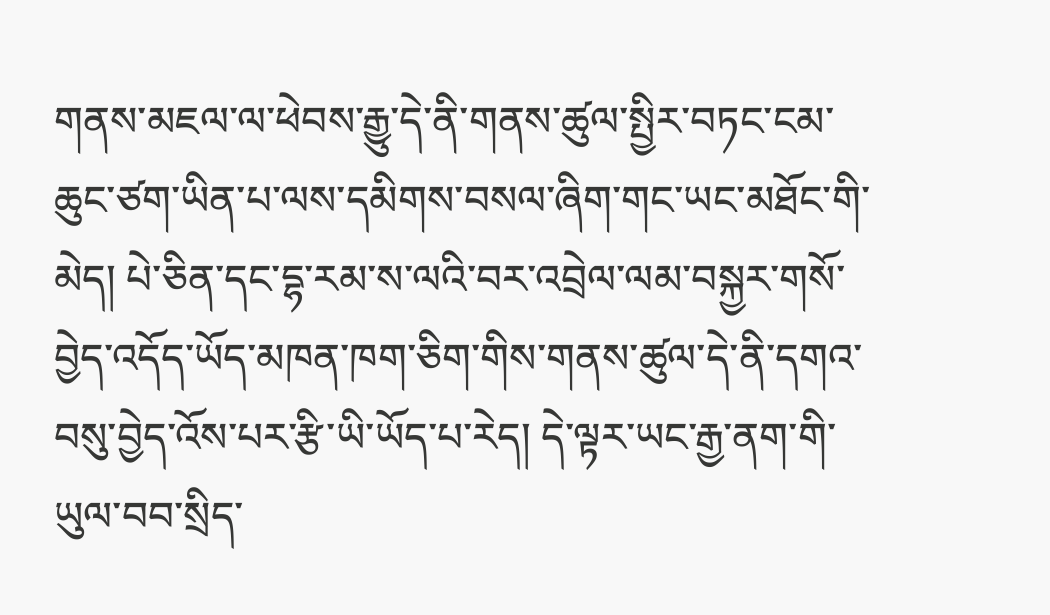གནས་མཇལ་ལ་ཕེབས་རྒྱུ་དེ་ནི་གནས་ཚུལ་སྤྱིར་བཏང་ངམ་ཆུང་ཙག་ཡིན་པ་ལས་དམིགས་བསལ་ཞིག་གང་ཡང་མཐོང་གི་མེད། པེ་ཅིན་དང་དྷ་རམ་ས་ལའི་བར་འབྲེལ་ལམ་བསྐྱར་གསོ་བྱེད་འདོད་ཡོད་མཁན་ཁག་ཅིག་གིས་གནས་ཚུལ་དེ་ནི་དགའ་བསུ་བྱེད་འོས་པར་རྩི་ཡི་ཡོད་པ་རེད། དེ་ལྟར་ཡང་རྒྱ་ནག་གི་ཡུལ་བབ་སྲིད་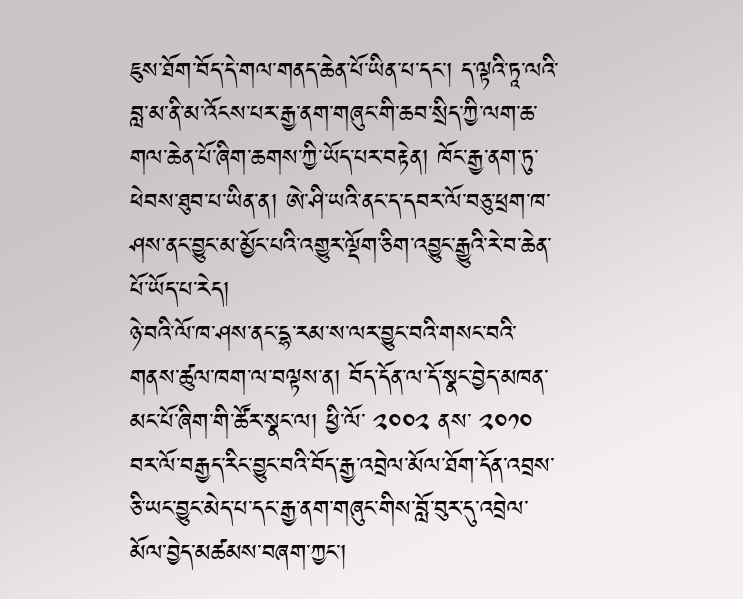ཇུས་ཐོག་བོད་དེ་གལ་གནད་ཆེན་པོ་ཡིན་པ་དང་། ད་ལྟའི་ཏཱ་ལའི་བླ་མ་ནི་མ་འོངས་པར་རྒྱ་ནག་གཞུང་གི་ཆབ་སྲིད་ཀྱི་ལག་ཆ་གལ་ཆེན་པོ་ཞིག་ཆགས་ཀྱི་ཡོད་པར་བརྟེན། ཁོང་རྒྱ་ནག་ཏུ་ཕེབས་ཐུབ་པ་ཡིན་ན། ཨེ་ཤི་ཡའི་ནང་ད་དབར་ལོ་བཅུ་ཕྲག་ཁ་ཤས་ནང་བྱུང་མ་མྱོང་པའི་འགྱུར་ལྡོག་ཅིག་འབྱུང་རྒྱུའི་རེ་བ་ཆེན་པོ་ཡོད་པ་རེད།
ཉེ་བའི་ལོ་ཁ་ཤས་ནང་དྷ་རམ་ས་ལར་བྱུང་བའི་གསང་བའི་གནས་ཚུལ་ཁག་ལ་བལྟས་ན། བོད་དོན་ལ་དོ་སྣང་བྱེད་མཁན་མང་པོ་ཞིག་གི་ཚོར་སྣང་ལ། ཕྱི་ལོ་ ༢༠༠༢ ནས་ ༢༠༡༠ བར་ལོ་བརྒྱད་རིང་བྱུང་བའི་བོད་རྒྱ་འབྲེལ་མོལ་ཐོག་དོན་འབྲས་ཅི་ཡང་བྱུང་མེད་པ་དང་རྒྱ་ནག་གཞུང་གིས་བློ་བུར་དུ་འབྲེལ་མོལ་བྱེད་མཚམས་བཞག་ཀྱང་།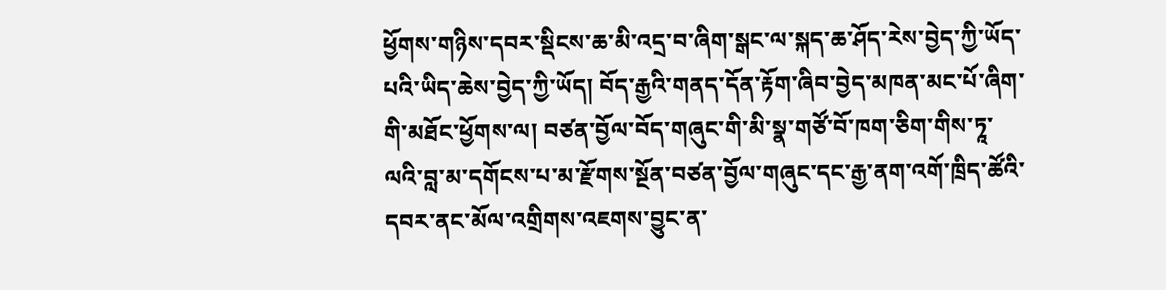ཕྱོགས་གཉིས་དབར་སྡིངས་ཆ་མི་འདྲ་བ་ཞིག་སྒང་ལ་སྐད་ཆ་ཤོད་རེས་བྱེད་ཀྱི་ཡོད་པའི་ཡིད་ཆེས་བྱེད་ཀྱི་ཡོད། བོད་རྒྱའི་གནད་དོན་རྟོག་ཞིབ་བྱེད་མཁན་མང་པོ་ཞིག་གི་མཐོང་ཕྱོགས་ལ། བཙན་བྱོལ་བོད་གཞུང་གི་མི་སྣ་གཙོ་བོ་ཁག་ཅིག་གིས་ཏཱ་ལའི་བླ་མ་དགོངས་པ་མ་རྫོགས་སྔོན་བཙན་བྱོལ་གཞུང་དང་རྒྱ་ནག་འགོ་ཁྲིད་ཚོའི་དབར་ནང་མོལ་འགྲིགས་འཇགས་བྱུང་ན་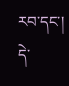རབ་དང་། དེ་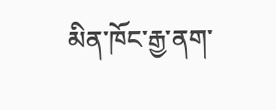མིན་ཁོང་རྒྱ་ནག་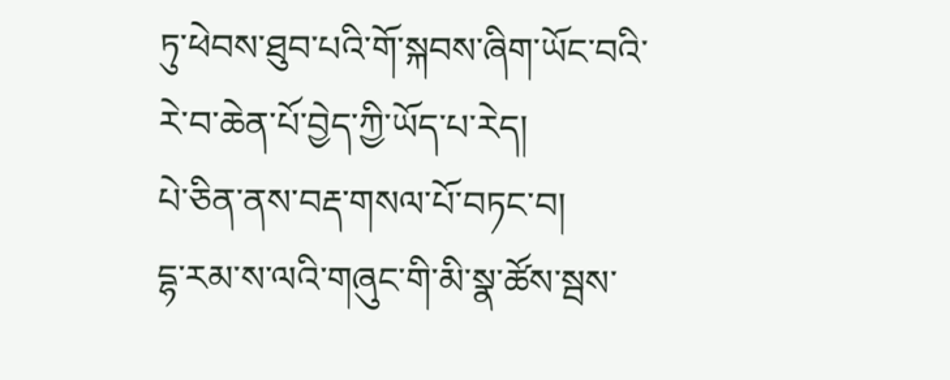ཏུ་ཕེབས་ཐུབ་པའི་གོ་སྐབས་ཞིག་ཡོང་བའི་རེ་བ་ཆེན་པོ་བྱེད་ཀྱི་ཡོད་པ་རེད།
པེ་ཅིན་ནས་བརྡ་གསལ་པོ་བཏང་བ།
དྷ་རམ་ས་ལའི་གཞུང་གི་མི་སྣ་ཚོས་སྦས་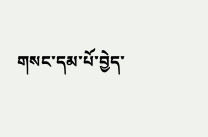གསང་དམ་པོ་བྱེད་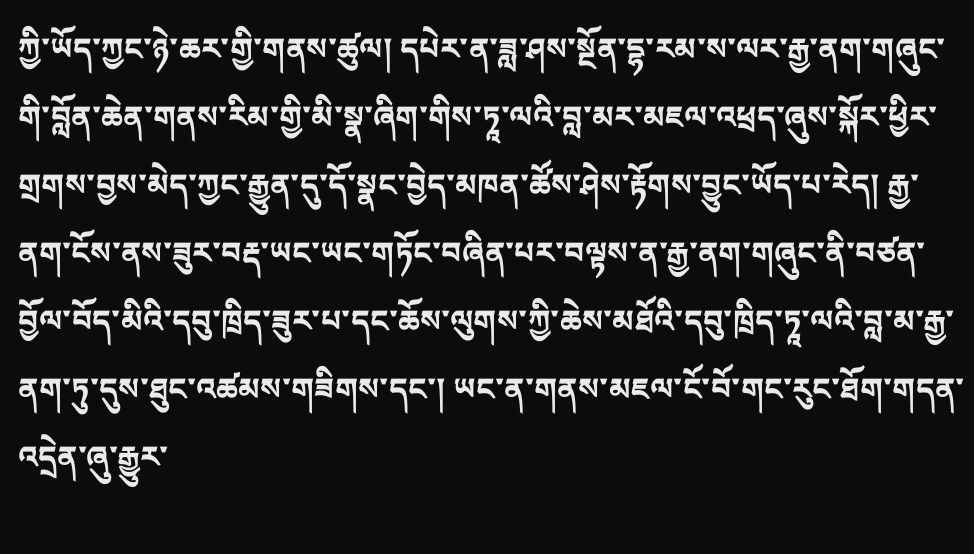ཀྱི་ཡོད་ཀྱང་ཉེ་ཆར་གྱི་གནས་ཚུལ། དཔེར་ན་ཟླ་ཤས་སྔོན་དྷ་རམ་ས་ལར་རྒྱ་ནག་གཞུང་གི་བློན་ཆེན་གནས་རིམ་གྱི་མི་སྣ་ཞིག་གིས་ཏཱ་ལའི་བླ་མར་མཇལ་འཕྲད་ཞུས་སྐོར་ཕྱིར་གྲགས་བྱས་མེད་ཀྱང་རྒྱུན་དུ་དོ་སྣང་བྱེད་མཁན་ཚོས་ཤེས་རྟོགས་བྱུང་ཡོད་པ་རེད། རྒྱ་ནག་ངོས་ནས་ཟུར་བརྡ་ཡང་ཡང་གཏོང་བཞིན་པར་བལྟས་ན་རྒྱ་ནག་གཞུང་ནི་བཙན་བྱོལ་བོད་མིའི་དབུ་ཁྲིད་ཟུར་པ་དང་ཆོས་ལུགས་ཀྱི་ཆེས་མཐོའི་དབུ་ཁྲིད་ཏཱ་ལའི་བླ་མ་རྒྱ་ནག་ཏུ་དུས་ཐུང་འཚམས་གཟིགས་དང་། ཡང་ན་གནས་མཇལ་ངོ་བོ་གང་རུང་ཐོག་གདན་འདྲེན་ཞུ་རྒྱུར་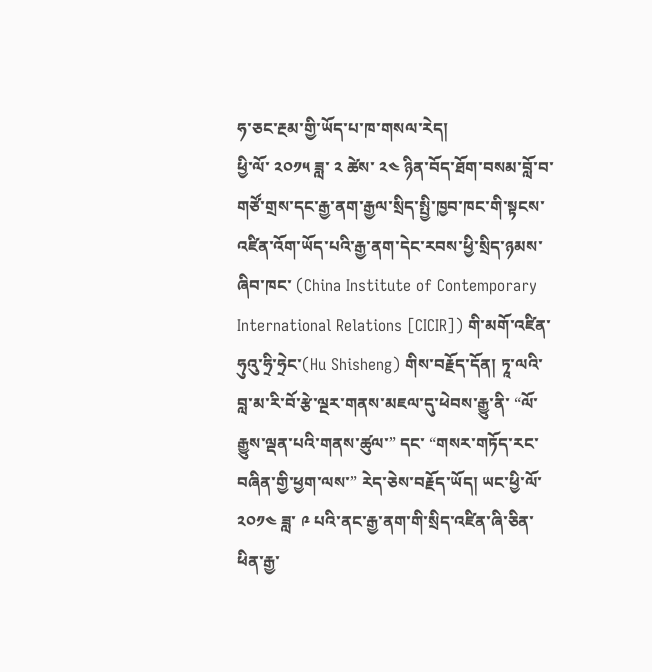ཧ་ཅང་རྔམ་གྱི་ཡོད་པ་ཁ་གསལ་རེད།
ཕྱི་ལོ་ ༢༠༡༥ ཟླ་ ༢ ཚེས་ ༢༤ ཉིན་བོད་ཐོག་བསམ་བློ་བ་གཙོ་གྲས་དང་རྒྱ་ནག་རྒྱལ་སྲིད་སྤྱི་ཁྱབ་ཁང་གི་སྟངས་འཛིན་འོག་ཡོད་པའི་རྒྱ་ནག་དེང་རབས་ཕྱི་སྲིད་ཉམས་ཞིབ་ཁང་ (China Institute of Contemporary International Relations [CICIR]) གི་མགོ་འཛིན་ཧུའུ་ཧྲི་ཧྲེང་(Hu Shisheng) གིས་བརྗོད་དོན། ཏཱ་ལའི་བླ་མ་རི་བོ་རྩེ་ལྔར་གནས་མཇལ་དུ་ཕེབས་རྒྱུ་ནི་ “ལོ་རྒྱུས་ལྡན་པའི་གནས་ཚུལ་” དང་ “གསར་གཏོད་རང་བཞིན་གྱི་ཕྱག་ལས་” རེད་ཅེས་བརྗོད་ཡོད། ཡང་ཕྱི་ལོ་ ༢༠༡༤ ཟླ་ ༩ པའི་ནང་རྒྱ་ནག་གི་སྲིད་འཛིན་ཞི་ཅིན་ཕིན་རྒྱ་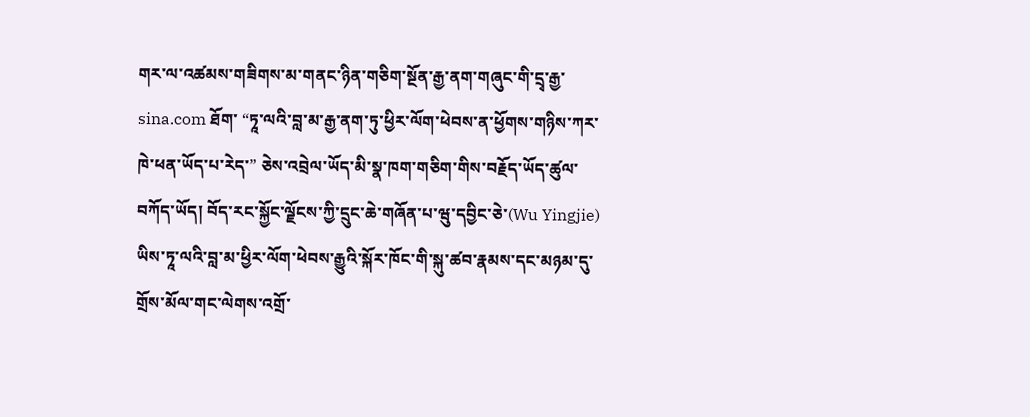གར་ལ་འཚམས་གཟིགས་མ་གནང་ཉིན་གཅིག་སྔོན་རྒྱ་ནག་གཞུང་གི་དྲྭ་རྒྱ་ sina.com ཐོག་ “ཏཱ་ལའི་བླ་མ་རྒྱ་ནག་ཏུ་ཕྱིར་ལོག་ཕེབས་ན་ཕྱོགས་གཉིས་ཀར་ཁེ་ཕན་ཡོད་པ་རེད་” ཅེས་འབྲེལ་ཡོད་མི་སྣ་ཁག་གཅིག་གིས་བརྗོད་ཡོད་ཚུལ་བཀོད་ཡོད། བོད་རང་སྐྱོང་ལྗོངས་ཀྱི་དྲུང་ཆེ་གཞོན་པ་ཝུ་དབྱིང་ཅེ་(Wu Yingjie) ཡིས་ཏཱ་ལའི་བླ་མ་ཕྱིར་ལོག་ཕེབས་རྒྱུའི་སྐོར་ཁོང་གི་སྐུ་ཚབ་རྣམས་དང་མཉམ་དུ་གྲོས་མོལ་གང་ལེགས་འགྲོ་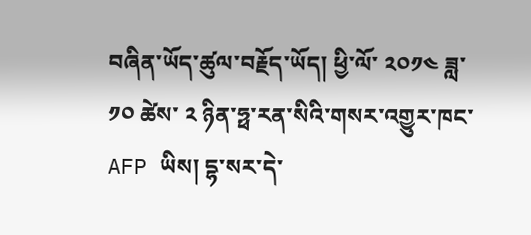བཞིན་ཡོད་ཚུལ་བརྗོད་ཡོད། ཕྱི་ལོ་ ༢༠༡༤ ཟླ་ ༡༠ ཚེས་ ༢ ཉིན་ཧྥ་རན་སིའི་གསར་འགྱུར་ཁང་ AFP ཡིས། དྷ་སར་དེ་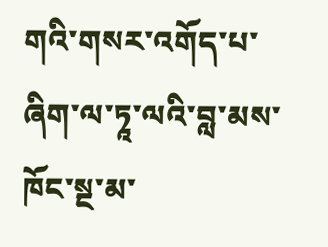གའི་གསར་འགོད་པ་ཞིག་ལ་ཏཱ་ལའི་བླ་མས་ཁོང་སྔ་མ་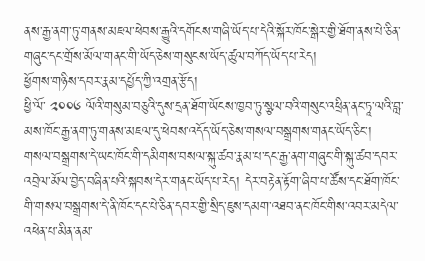ནས་རྒྱ་ནག་ཏུ་གནས་མཇལ་ཕེབས་རྒྱུའི་དགོངས་གཞི་ཡོད་པ་དེའི་སྐོར་ཁོང་སྒེར་གྱི་ཐོག་ནས་པེ་ཅིན་གཞུང་དང་གྲོས་མོལ་གནང་གི་ཡོད་ཅེས་གསུངས་ཡོད་ཚུལ་བཀོད་ཡོད་པ་རེད།
ཕྱོགས་གཉིས་དབར་རྣམ་དཔྱོད་ཀྱི་འགྲན་རྩོད།
ཕྱི་ལོ་ ༢༠༠༦ ལོའི་གསུམ་བཅུའི་དུས་དྲན་ཐོག་ཡོངས་ཁྱབ་ཏུ་སྩལ་བའི་གསུང་འཕྲིན་ནང་ཏཱ་ལའི་བླ་མས་ཁོང་རྒྱ་ནག་ཏུ་གནས་མཇལ་དུ་ཕེབས་འདོད་ཡོད་ཅེས་གསལ་བསྒྲགས་གནང་ཡོད་ཅིང་། གསལ་བསྒྲགས་དེ་ཡང་ཁོང་གི་དམིགས་བསལ་སྐུ་ཚབ་རྣམ་པ་དང་རྒྱ་ནག་གཞུང་གི་སྐུ་ཚབ་དབར་འབྲེལ་མོལ་བྱེད་བཞིན་པའི་སྐབས་དེར་གནང་ཡོད་པ་རེད། དེར་བརྟེན་རྟོག་ཞིབ་པ་ཚོས་དང་ཐོག་ཁོང་གི་གསལ་བསྒྲགས་དེ་ནི་ཁོང་དང་པེ་ཅིན་དབར་གྱི་སྲིད་ཇུས་དམག་འཐབ་ནང་ཁོང་གིས་འབར་མདེལ་འཕེན་པ་མིན་ནམ་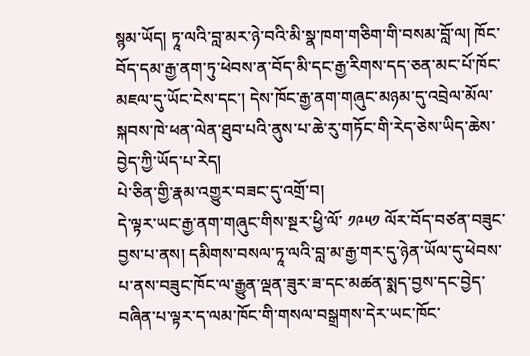སྙམ་ཡོད། ཏཱ་ལའི་བླ་མར་ཉེ་བའི་མི་སྣ་ཁག་གཅིག་གི་བསམ་བློ་ལ། ཁོང་བོད་དམ་རྒྱ་ནག་ཏུ་ཕེབས་ན་བོད་མི་དང་རྒྱ་རིགས་དད་ཅན་མང་པོ་ཁོང་མཇལ་དུ་ཡོང་ངེས་དང་། དེས་ཁོང་རྒྱ་ནག་གཞུང་མཉམ་དུ་འབྲེལ་མོལ་སྐབས་ཁེ་ཕན་ལེན་ཐུབ་པའི་ནུས་པ་ཆེ་རུ་གཏོང་གི་རེད་ཅེས་ཡིད་ཆེས་བྱེད་ཀྱི་ཡོད་པ་རེད།
པེ་ཅིན་གྱི་རྣམ་འགྱུར་བཟང་དུ་འགྲོ་བ།
དེ་ལྟར་ཡང་རྒྱ་ནག་གཞུང་གིས་སྔར་ཕྱི་ལོ་ ༡༩༥༡ ལོར་བོད་བཙན་བཟུང་བྱས་པ་ནས། དམིགས་བསལ་ཏཱ་ལའི་བླ་མ་རྒྱ་གར་དུ་ཉེན་ཡོལ་དུ་ཕེབས་པ་ནས་བཟུང་ཁོང་ལ་རྒྱུན་ལྡན་ཟུར་ཟ་དང་མཚན་སྨད་བྱས་དང་བྱེད་བཞིན་པ་ལྟར་ད་ལམ་ཁོང་གི་གསལ་བསྒྲགས་དེར་ཡང་ཁོང་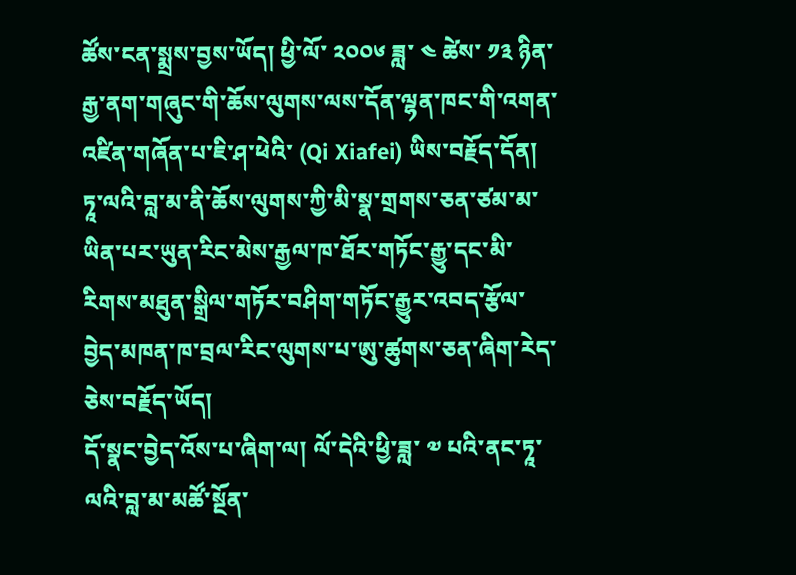ཚོས་ངན་སྨྲས་བྱས་ཡོད། ཕྱི་ལོ་ ༢༠༠༦ ཟླ་ ༤ ཚེས་ ༡༣ ཉིན་རྒྱ་ནག་གཞུང་གི་ཆོས་ལུགས་ལས་དོན་ལྷན་ཁང་གི་འགན་འཛིན་གཞོན་པ་ཇི་ཤ་ཕེའི་ (Qi Xiafei) ཡིས་བརྗོད་དོན། ཏཱ་ལའི་བླ་མ་ནི་ཆོས་ལུགས་ཀྱི་མི་སྣ་གྲགས་ཅན་ཙམ་མ་ཡིན་པར་ཡུན་རིང་མེས་རྒྱལ་ཁ་ཐོར་གཏོང་རྒྱུ་དང་མི་རིགས་མཐུན་སྒྲིལ་གཏོར་བཤིག་གཏོང་རྒྱུར་འབད་རྩོལ་བྱེད་མཁན་ཁ་བྲལ་རིང་ལུགས་པ་ཨུ་ཚུགས་ཅན་ཞིག་རེད་ཅེས་བརྗོད་ཡོད།
དོ་སྣང་བྱེད་འོས་པ་ཞིག་ལ། ལོ་དེའི་ཕྱི་ཟླ་ ༧ པའི་ནང་ཏཱ་ལའི་བླ་མ་མཚོ་སྔོན་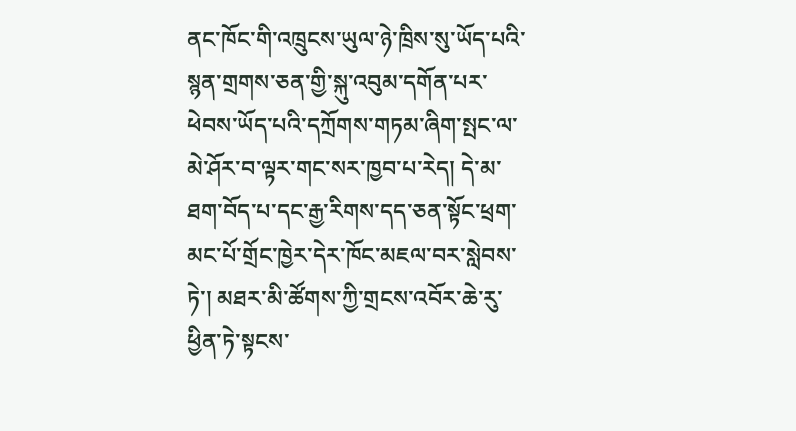ནང་ཁོང་གི་འཁྲུངས་ཡུལ་ཉེ་ཁྲིས་སུ་ཡོད་པའི་སྙན་གྲགས་ཅན་གྱི་སྐུ་འབུམ་དགོན་པར་ཕེབས་ཡོད་པའི་དཀྲོགས་གཏམ་ཞིག་སྤང་ལ་མེ་ཤོར་བ་ལྟར་གང་སར་ཁྱབ་པ་རེད། དེ་མ་ཐག་བོད་པ་དང་རྒྱ་རིགས་དད་ཅན་སྟོང་ཕྲག་མང་པོ་གྲོང་ཁྱེར་དེར་ཁོང་མཇལ་བར་སླེབས་ཏེ་། མཐར་མི་ཚོགས་ཀྱི་གྲངས་འབོར་ཆེ་རུ་ཕྱིན་ཏེ་སྟངས་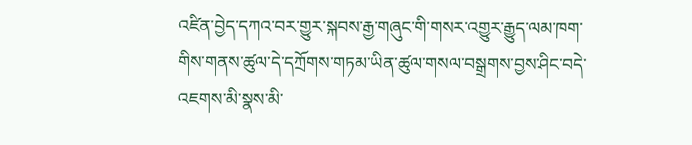འཛིན་བྱེད་དཀའ་བར་གྱུར་སྐབས་རྒྱ་གཞུང་གི་གསར་འགྱུར་རྒྱུད་ལམ་ཁག་གིས་གནས་ཚུལ་དེ་དཀྲོགས་གཏམ་ཡིན་ཚུལ་གསལ་བསྒྲགས་བྱས་ཤིང་བདེ་འཇགས་མི་སྣས་མི་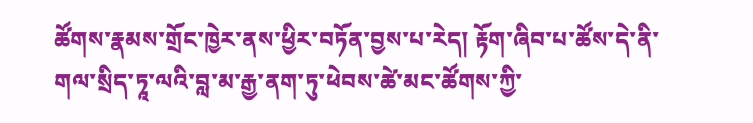ཚོགས་རྣམས་གྲོང་ཁྱེར་ནས་ཕྱིར་བཏོན་བྱས་པ་རེད། རྟོག་ཞིབ་པ་ཚོས་དེ་ནི་གལ་སྲིད་ཏཱ་ལའི་བླ་མ་རྒྱ་ནག་ཏུ་ཕེབས་ཚེ་མང་ཚོགས་ཀྱི་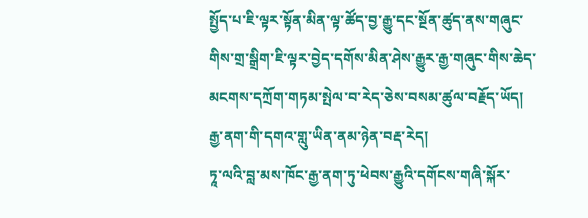སྤྱོད་པ་ཇི་ལྟར་སྟོན་མིན་ལྟ་ཚོད་བྱ་རྒྱུ་དང་སྔོན་ཚུད་ནས་གཞུང་གིས་གྲ་སྒྲིག་ཇི་ལྟར་བྱེད་དགོས་མིན་ཤེས་རྒྱུར་རྒྱ་གཞུང་གིས་ཆེད་མངགས་དཀྲོག་གཏམ་སྤེལ་བ་རེད་ཅེས་བསམ་ཚུལ་བརྗོད་ཡོད།
རྒྱ་ནག་གི་དགའ་གླུ་ཡིན་ནམ་ཉེན་བརྡ་རེད།
ཏཱ་ལའི་བླ་མས་ཁོང་རྒྱ་ནག་ཏུ་ཕེབས་རྒྱུའི་དགོངས་གཞི་སྐོར་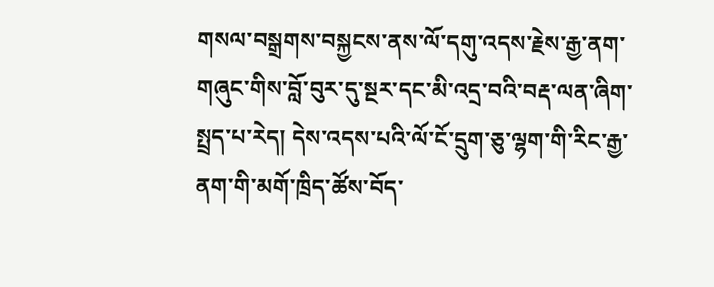གསལ་བསྒྲགས་བསྐྱངས་ནས་ལོ་དགུ་འདས་རྗེས་རྒྱ་ནག་གཞུང་གིས་བློ་བུར་དུ་སྔར་དང་མི་འདྲ་བའི་བརྡ་ལན་ཞིག་སྤྲད་པ་རེད། དེས་འདས་པའི་ལོ་ངོ་དྲུག་ཅུ་ལྷག་གི་རིང་རྒྱ་ནག་གི་མགོ་ཁྲིད་ཚོས་བོད་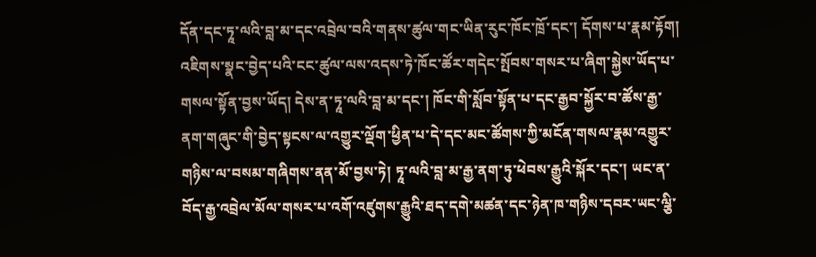དོན་དང་ཏཱ་ལའི་བླ་མ་དང་འབྲེལ་བའི་གནས་ཚུལ་གང་ཡིན་རུང་ཁོང་ཁྲོ་དང་། དོགས་པ་རྣམ་རྟོག། འཇིགས་སྣང་བྱེད་པའི་ངང་ཚུལ་ལས་འདས་ཏེ་ཁོང་ཚོར་གདེང་སྤོབས་གསར་པ་ཞིག་སྐྱེས་ཡོད་པ་གསལ་སྟོན་བྱས་ཡོད། དེས་ན་ཏཱ་ལའི་བླ་མ་དང་། ཁོང་གི་སློབ་སྟོན་པ་དང་རྒྱབ་སྐྱོར་བ་ཚོས་རྒྱ་ནག་གཞུང་གི་བྱེད་སྟངས་ལ་འགྱུར་ལྡོག་ཕྱིན་པ་དེ་དང་མང་ཚོགས་ཀྱི་མངོན་གསལ་རྣམ་འགྱུར་གཉིས་ལ་བསམ་གཞིགས་ནན་མོ་བྱས་ཏེ། ཏཱ་ལའི་བླ་མ་རྒྱ་ནག་ཏུ་ཕེབས་རྒྱུའི་སྐོར་དང་། ཡང་ན་བོད་རྒྱ་འབྲེལ་མོལ་གསར་པ་འགོ་འཛུགས་རྒྱུའི་ཐད་དགེ་མཚན་དང་ཉེན་ཁ་གཉིས་དབར་ཡང་ལྕི་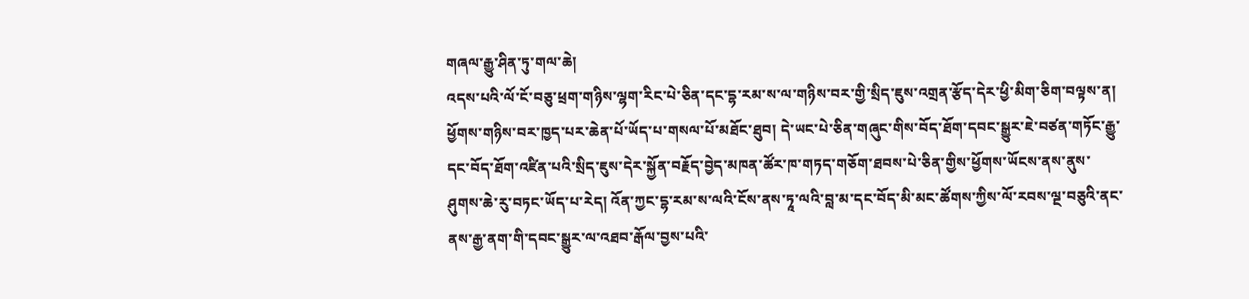གཞལ་རྒྱུ་ཤིན་ཏུ་གལ་ཆེ།
འདས་པའི་ལོ་ངོ་བཅུ་ཕྲག་གཉིས་ལྷག་རིང་པེ་ཅིན་དང་དྷ་རམ་ས་ལ་གཉིས་བར་གྱི་སྲིད་ཇུས་འགྲན་རྩོད་དེར་ཕྱི་མིག་ཅིག་བལྟས་ན། ཕྱོགས་གཉིས་བར་ཁྱད་པར་ཆེན་པོ་ཡོད་པ་གསལ་པོ་མཐོང་ཐུབ། དེ་ཡང་པེ་ཅིན་གཞུང་གིས་བོད་ཐོག་དབང་སྒྱུར་ཇེ་བཙན་གཏོང་རྒྱུ་དང་བོད་ཐོག་འཛིན་པའི་སྲིད་ཇུས་དེར་སྐྱོན་བརྗོད་བྱེད་མཁན་ཚོར་ཁ་གཏད་གཅོག་ཐབས་པེ་ཅིན་གྱིས་ཕྱོགས་ཡོངས་ནས་ནུས་ཤུགས་ཆེ་རུ་བཏང་ཡོད་པ་རེད། འོན་ཀྱང་དྷ་རམ་ས་ལའི་ངོས་ནས་ཏཱ་ལའི་བླ་མ་དང་བོད་མི་མང་ཚོགས་ཀྱིས་ལོ་རབས་ལྔ་བཅུའི་ནང་ནས་རྒྱ་ནག་གི་དབང་སྒྱུར་ལ་འཐབ་རྒོལ་བྱས་པའི་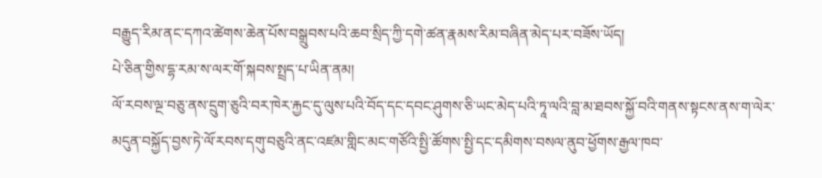བརྒྱུད་རིམ་ནང་དཀའ་ཚེགས་ཆེན་པོས་བསྒྲུབས་པའི་ཆབ་སྲིད་ཀྱི་དགེ་ཚན་རྣམས་རིམ་བཞིན་མེད་པར་བཟོས་ཡོད།
པེ་ཅིན་གྱིས་དྷ་རམ་ས་ལར་གོ་སྐབས་སྤྲད་པ་ཡིན་ནམ།
ལོ་རབས་ལྔ་བཅུ་ནས་དྲུག་ཅུའི་བར་ཁེར་རྐྱང་དུ་ལུས་པའི་བོད་དང་དབང་ཤུགས་ཅི་ཡང་མེད་པའི་ཏཱ་ལའི་བླ་མ་ཐབས་སྐྱོ་བའི་གནས་སྟངས་ནས་ག་ལེར་མདུན་བསྐྱོད་བྱས་ཏེ་ལོ་རབས་དགུ་བཅུའི་ནང་འཛམ་གླིང་མང་གཙོའི་སྤྱི་ཚོགས་སྤྱི་དང་དམིགས་བསལ་ནུབ་ཕྱོགས་རྒྱལ་ཁབ་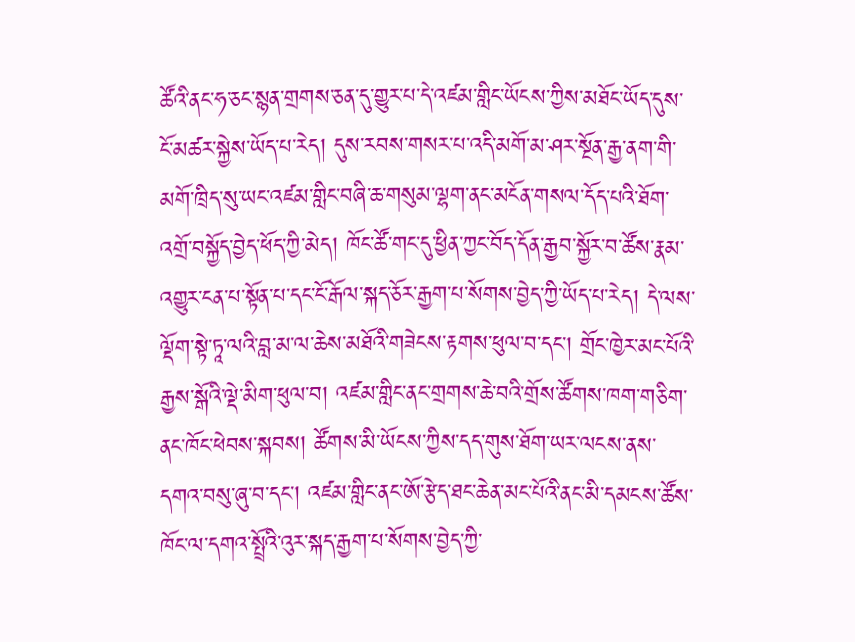ཚོའི་ནང་ཧ་ཅང་སྙན་གྲགས་ཅན་དུ་གྱུར་པ་དེ་འཛམ་གླིང་ཡོངས་ཀྱིས་མཐོང་ཡོད་དུས་ངོ་མཚར་སྐྱེས་ཡོད་པ་རེད། དུས་རབས་གསར་པ་འདི་མགོ་མ་ཤར་སྔོན་རྒྱ་ནག་གི་མགོ་ཁྲིད་སུ་ཡང་འཛམ་གླིང་བཞི་ཆ་གསུམ་ལྷག་ནང་མངོན་གསལ་དོད་པའི་ཐོག་འགྲོ་བསྐྱོད་བྱེད་ཕོད་ཀྱི་མེད། ཁོང་ཚོ་གང་དུ་ཕྱིན་ཀྱང་བོད་དོན་རྒྱབ་སྐྱོར་བ་ཚོས་རྣམ་འགྱུར་ངན་པ་སྟོན་པ་དང་ངོ་རྒོལ་སྐད་ཅོར་རྒྱག་པ་སོགས་བྱེད་ཀྱི་ཡོད་པ་རེད། དེ་ལས་ལྡོག་སྟེ་ཏཱ་ལའི་བླ་མ་ལ་ཆེས་མཐོའི་གཟེངས་རྟགས་ཕུལ་བ་དང་། གྲོང་ཁྱེར་མང་པོའི་རྒྱས་སྒོའི་ལྡེ་མིག་ཕུལ་བ། འཛམ་གླིང་ནང་གྲགས་ཆེ་བའི་གྲོས་ཚོགས་ཁག་གཅིག་ནང་ཁོང་ཕེབས་སྐབས། ཚོགས་མི་ཡོངས་ཀྱིས་དད་གུས་ཐོག་ཡར་ལངས་ནས་དགའ་བསུ་ཞུ་བ་དང་། འཛམ་གླིང་ནང་ཨོ་རྩེད་ཐང་ཆེན་མང་པོའི་ནང་མི་དམངས་ཚོས་ཁོང་ལ་དགའ་སྤྲོའི་འུར་སྐད་རྒྱག་པ་སོགས་བྱེད་ཀྱི་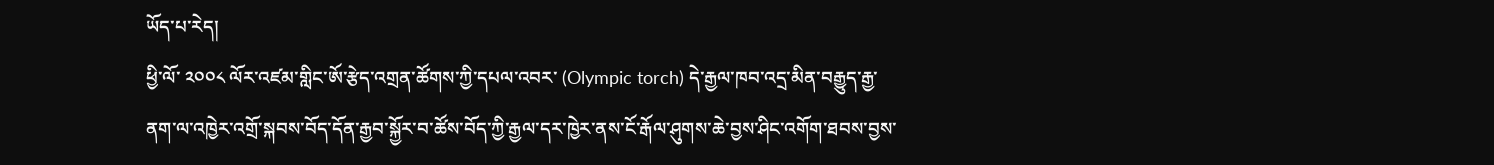ཡོད་པ་རེད།
ཕྱི་ལོ་ ༢༠༠༨ ལོར་འཛམ་གླིང་ཨོ་རྩེད་འགྲན་ཚོགས་ཀྱི་དཔལ་འབར་ (Olympic torch) དེ་རྒྱལ་ཁབ་འདྲ་མིན་བརྒྱུད་རྒྱ་ནག་ལ་འཁྱེར་འགྲོ་སྐབས་བོད་དོན་རྒྱབ་སྐྱོར་བ་ཚོས་བོད་ཀྱི་རྒྱལ་དར་ཁྱེར་ནས་ངོ་རྒོལ་ཤུགས་ཆེ་བྱས་ཤིང་འགོག་ཐབས་བྱས་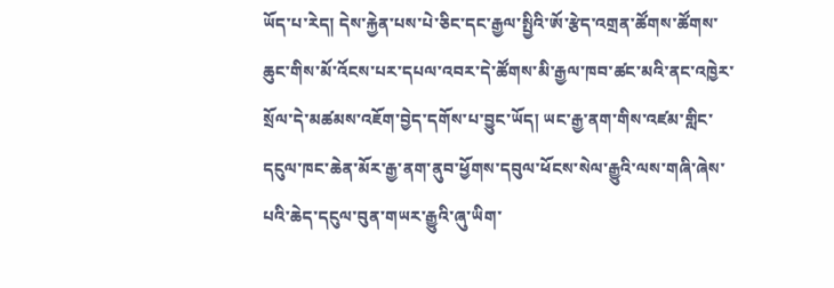ཡོད་པ་རེད། དེས་རྐྱེན་པས་པེ་ཅིང་དང་རྒྱལ་སྤྱིའི་ཨོ་རྩེད་འགྲན་ཚོགས་ཚོགས་ཆུང་གིས་མོ་འོངས་པར་དཔལ་འབར་དེ་ཚོགས་མི་རྒྱལ་ཁབ་ཚང་མའི་ནང་འཁྱེར་སྲོལ་དེ་མཚམས་འཇོག་བྱེད་དགོས་པ་བྱུང་ཡོད། ཡང་རྒྱ་ནག་གིས་འཛམ་གླིང་དངུལ་ཁང་ཆེན་མོར་རྒྱ་ནག་ནུབ་ཕྱོགས་དབུལ་ཕོངས་སེལ་རྒྱུའི་ལས་གཞི་ཞེས་པའི་ཆེད་དངུལ་བུན་གཡར་རྒྱུའི་ཞུ་ཡིག་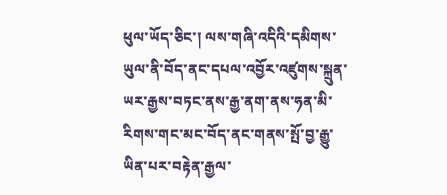ཕུལ་ཡོད་ཅིང་། ལས་གཞི་འདིའི་དམིགས་ཡུལ་ནི་བོད་ནང་དཔལ་འབྱོར་འཛུགས་སྐྲུན་ཡར་རྒྱས་བཏང་ནས་རྒྱ་ནག་ནས་ཧན་མི་རིགས་གང་མང་བོད་ནང་གནས་སྤོ་བྱ་རྒྱུ་ཡིན་པར་བརྟེན་རྒྱལ་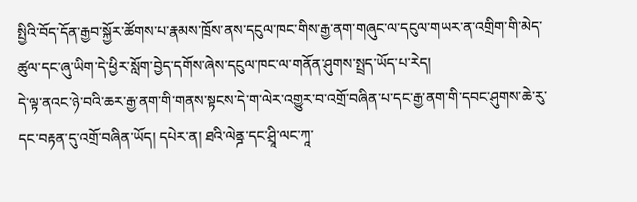སྤྱིའི་བོད་དོན་རྒྱབ་སྐྱོར་ཚོགས་པ་རྣམས་ཁྲོས་ནས་དངུལ་ཁང་གིས་རྒྱ་ནག་གཞུང་ལ་དངུལ་གཡར་ན་འགྲིག་གི་མེད་ཚུལ་དང་ཞུ་ཡིག་དེ་ཕྱིར་སློག་བྱེད་དགོས་ཞེས་དངུལ་ཁང་ལ་གནོན་ཤུགས་སྤྲད་ཡོད་པ་རེད།
དེ་ལྟ་ནའང་ཉེ་བའི་ཆར་རྒྱ་ནག་གི་གནས་སྟངས་དེ་ག་ལེར་འགྱུར་བ་འགྲོ་བཞིན་པ་དང་རྒྱ་ནག་གི་དབང་ཤུགས་ཆེ་རུ་དང་བརྟན་དུ་འགྲོ་བཞིན་ཡོད། དཔེར་ན། ཐའི་ལེནྜ་དང་ཤྲཱི་ལང་ཀཱ་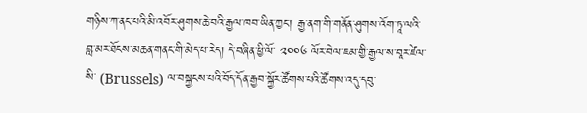གཉིས་ཀ་ནང་པའི་མི་འབོར་ཤུགས་ཆེ་བའི་རྒྱལ་ཁབ་ཡིན་ཀྱང་། རྒྱ་ནག་གི་གནོན་ཤུགས་འོག་ཏཱ་ལའི་བླ་མར་ཐོངས་མཆན་གནང་གི་མེད་པ་རེད། དེ་བཞིན་ཕྱི་ལོ་ ༢༠༠༦ ལོར་བེལ་ཇམ་གྱི་རྒྱལ་ས་བཱར་ཛེལ་སི་ (Brussels) ལ་བསྐྱངས་པའི་བོད་དོན་རྒྱབ་སྐྱོར་ཚོགས་པའི་ཚོགས་འདུ་དབུ་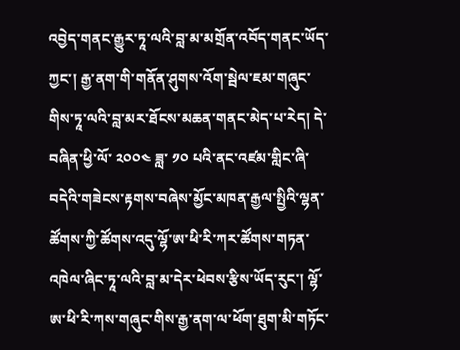འབྱེད་གནང་རྒྱུར་ཏཱ་ལའི་བླ་མ་མགྲོན་འབོད་གནང་ཡོད་ཀྱང་། རྒྱ་ནག་གི་གནོན་ཤུགས་འོག་སྦེལ་ཇམ་གཞུང་གིས་ཏཱ་ལའི་བླ་མར་ཐོངས་མཆན་གནང་མེད་པ་རེད། དེ་བཞིན་ཕྱི་ལོ་ ༢༠༠༤ ཟླ་ ༡༠ པའི་ནང་འཛམ་གླིང་ཞི་བདེའི་གཟེངས་རྟགས་བཞེས་མྱོང་མཁན་རྒྱལ་སྤྱིའི་ལྷན་ཚོགས་ཀྱི་ཚོགས་འདུ་ལྷོ་ཨ་ཕི་རི་ཀར་ཚོགས་གཏན་འཁེལ་ཞིང་ཏཱ་ལའི་བླ་མ་དེར་ཕེབས་རྩིས་ཡོད་རུང་། ལྷོ་ཨ་ཕི་རི་ཀས་གཞུང་གིས་རྒྱ་ནག་ལ་ཕོག་ཐུག་མི་གཏོང་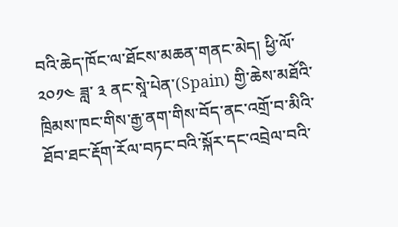བའི་ཆེད་ཁོང་ལ་ཐོངས་མཆན་གནང་མེད། ཕྱི་ལོ་ ༢༠༡༤ ཟླ་ ༣ ནང་སཱེ་པེན་(Spain) གྱི་ཆེས་མཐོའི་ཁྲིམས་ཁང་གིས་རྒྱ་ནག་གིས་བོད་ནང་འགྲོ་བ་མིའི་ཐོབ་ཐང་རྡོག་རོལ་བཏང་བའི་སྐོར་དང་འབྲེལ་བའི་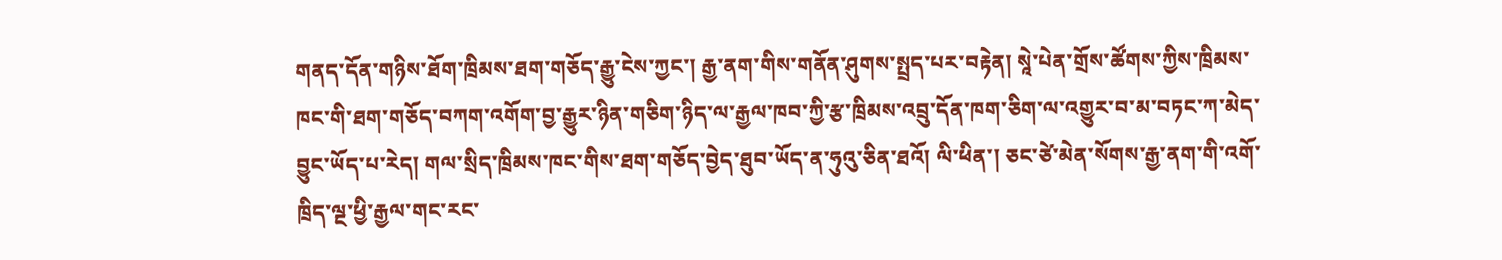གནད་དོན་གཉིས་ཐོག་ཁྲིམས་ཐག་གཅོད་རྒྱུ་ངེས་ཀྱང་། རྒྱ་ནག་གིས་གནོན་ཤུགས་སྤྲད་པར་བརྟེན། སཱེ་པེན་གྲོས་ཚོགས་ཀྱིས་ཁྲིམས་ཁང་གི་ཐག་གཅོད་བཀག་འགོག་བྱ་རྒྱུར་ཉིན་གཅིག་ཉིད་ལ་རྒྱལ་ཁབ་ཀྱི་རྩ་ཁྲིམས་འབྲུ་དོན་ཁག་ཅིག་ལ་འགྱུར་བ་མ་བཏང་ཀ་མེད་བྱུང་ཡོད་པ་རེད། གལ་སྲིད་ཁྲིམས་ཁང་གིས་ཐག་གཅོད་བྱེད་ཐུབ་ཡོད་ན་ཧུའུ་ཅིན་ཐའོ། ལི་ཕིན་། ཅང་ཙེ་མེན་སོགས་རྒྱ་ནག་གི་འགོ་ཁྲིད་ལྔ་ཕྱི་རྒྱལ་གང་རང་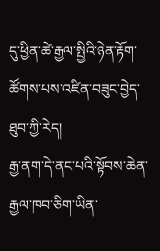དུ་ཕྱིན་ཚེ་རྒྱལ་སྤྱིའི་ཉེན་རྟོག་ཚོགས་པས་འཛིན་བཟུང་བྱེད་ཐུབ་ཀྱི་རེད།
རྒྱ་ནག་དེ་ནང་པའི་སྟོབས་ཆེན་རྒྱལ་ཁབ་ཅིག་ཡིན་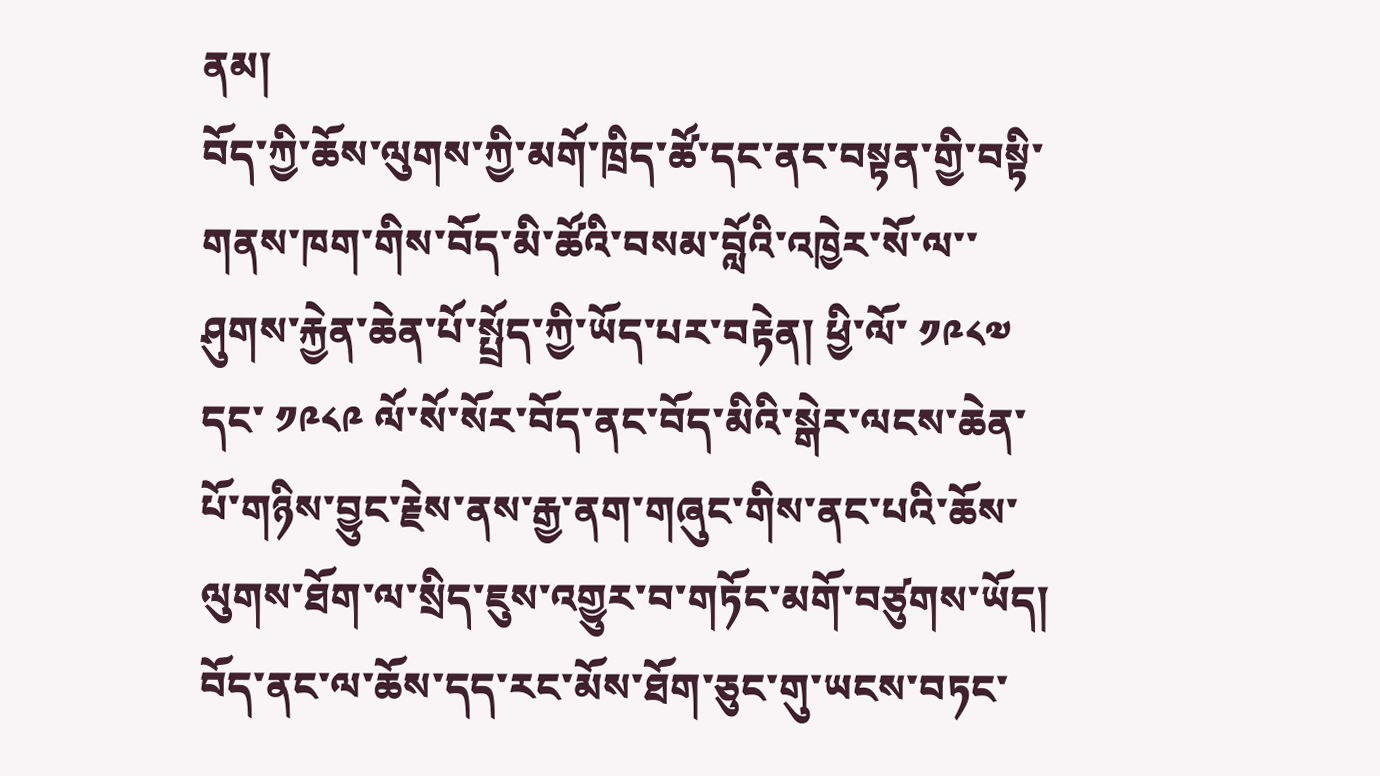ནམ།
བོད་ཀྱི་ཆོས་ལུགས་ཀྱི་མགོ་ཁྲིད་ཚོ་དང་ནང་བསྟན་གྱི་བསྟི་གནས་ཁག་གིས་བོད་མི་ཚོའི་བསམ་བློའི་འཁྱེར་སོ་ལ་་ཤུགས་རྐྱེན་ཆེན་པོ་སྤྲོད་ཀྱི་ཡོད་པར་བརྟེན། ཕྱི་ལོ་ ༡༩༨༧ དང་ ༡༩༨༩ ལོ་སོ་སོར་བོད་ནང་བོད་མིའི་སྒེར་ལངས་ཆེན་པོ་གཉིས་བྱུང་རྗེས་ནས་རྒྱ་ནག་གཞུང་གིས་ནང་པའི་ཆོས་ལུགས་ཐོག་ལ་སྲིད་ཇུས་འགྱུར་བ་གཏོང་མགོ་བཙུགས་ཡོད། བོད་ནང་ལ་ཆོས་དད་རང་མོས་ཐོག་ཅུང་གུ་ཡངས་བཏང་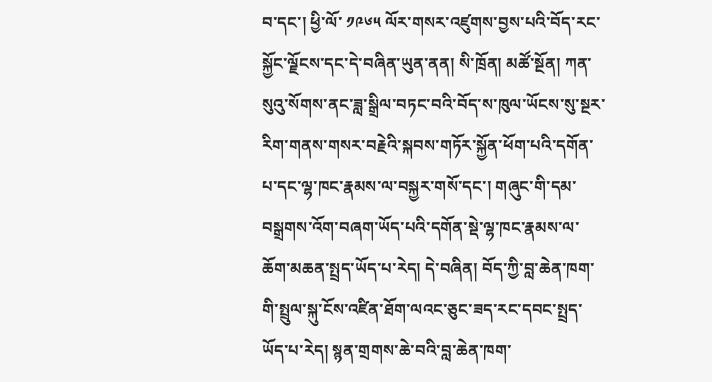བ་དང་། ཕྱི་ལོ་ ༡༩༦༥ ལོར་གསར་འཛུགས་བྱས་པའི་བོད་རང་སྐྱོང་ལྗོངས་དང་དེ་བཞིན་ཡུན་ནན། སི་ཁྲོན། མཚོ་སྔོན། ཀན་སུའུ་སོགས་ནང་ཟླ་སྒྲིལ་བཏང་བའི་བོད་ས་ཁུལ་ཡོངས་སུ་སྔར་རིག་གནས་གསར་བརྗེའི་སྐབས་གཏོར་སྐྱོན་ཕོག་པའི་དགོན་པ་དང་ལྷ་ཁང་རྣམས་ལ་བསྐྱར་གསོ་དང་། གཞུང་གི་དམ་བསྒྲགས་འོག་བཞག་ཡོད་པའི་དགོན་སྡེ་ལྷ་ཁང་རྣམས་ལ་ཆོག་མཆན་སྤྲད་ཡོད་པ་རེད། དེ་བཞིན། བོད་ཀྱི་བླ་ཆེན་ཁག་གི་སྤྲུལ་སྐུ་ངོས་འཛིན་ཐོག་ལའང་ཅུང་ཟད་རང་དབང་སྤྲད་ཡོད་པ་རེད། སྙན་གྲགས་ཆེ་བའི་བླ་ཆེན་ཁག་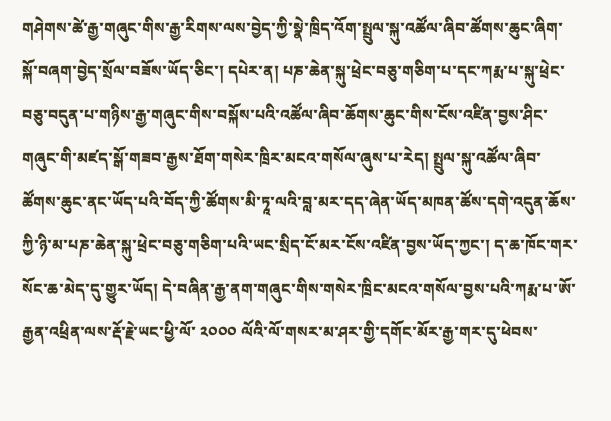གཤེགས་ཚེ་རྒྱ་གཞུང་གིས་རྒྱ་རིགས་ལས་བྱེད་ཀྱི་སྣེ་ཁྲིད་འོག་སྤྲུལ་སྐུ་འཚོལ་ཞིབ་ཚོགས་ཆུང་ཞིག་སྐོ་བཞག་བྱེད་སྲོལ་བཟོས་ཡོད་ཅིང་། དཔེར་ན། པཎ་ཆེན་སྐུ་ཕྲེང་བཅུ་གཅིག་པ་དང་ཀརྨ་པ་སྐུ་ཕྲེང་བཅུ་བདུན་པ་གཉིས་རྒྱ་གཞུང་གིས་བསྐོས་པའི་འཚོལ་ཞིབ་ཆོགས་ཆུང་གིས་ངོས་འཛིན་བྱས་ཤིང་གཞུང་གི་མཛད་སྒོ་གཟབ་རྒྱས་ཐོག་གསེར་ཁྲིར་མངའ་གསོལ་ཞུས་པ་རེད། སྤྲུལ་སྐུ་འཚོལ་ཞིབ་ཚོགས་ཆུང་ནང་ཡོད་པའི་བོད་ཀྱི་ཚོགས་མི་ཏཱ་ལའི་བླ་མར་དད་ཞེན་ཡོད་མཁན་ཚོས་དགེ་འདུན་ཆོས་ཀྱི་ཉི་མ་པཎ་ཆེན་སྐུ་ཕྲེང་བཅུ་གཅིག་པའི་ཡང་སྲིད་ངོ་མར་ངོས་འཛིན་བྱས་ཡོད་ཀྱང་། ད་ཆ་ཁོང་གར་སོང་ཆ་མེད་དུ་གྱུར་ཡོད། དེ་བཞིན་རྒྱ་ནག་གཞུང་གིས་གསེར་ཁྲིང་མངའ་གསོལ་བྱས་པའི་ཀརྨ་པ་ཨོ་རྒྱན་འཕྲིན་ལས་རྡོ་རྗེ་ཡང་ཕྱི་ལོ་ ༢༠༠༠ ལོའི་ལོ་གསར་མ་ཤར་གྱི་དགོང་མོར་རྒྱ་གར་དུ་ཕེབས་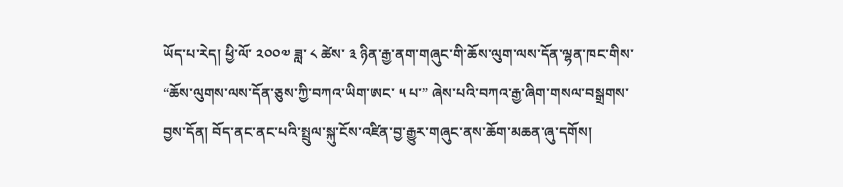ཡོད་པ་རེད། ཕྱི་ལོ་ ༢༠༠༧ ཟླ་ ༨ ཚེས་ ༣ ཉིན་རྒྱ་ནག་གཞུང་གི་ཆོས་ལུག་ལས་དོན་ལྷན་ཁང་གིས་ “ཆོས་ལུགས་ལས་དོན་ཅུས་ཀྱི་བཀའ་ཡིག་ཨང་ ༥ པ་” ཞེས་པའི་བཀའ་རྒྱ་ཞིག་གསལ་བསྒྲགས་བྱས་དོན། བོད་ནང་ནང་པའི་སྤྲུལ་སྐུ་ངོས་འཛིན་བྱ་རྒྱུར་གཞུང་ནས་ཆོག་མཆན་ཞུ་དགོས།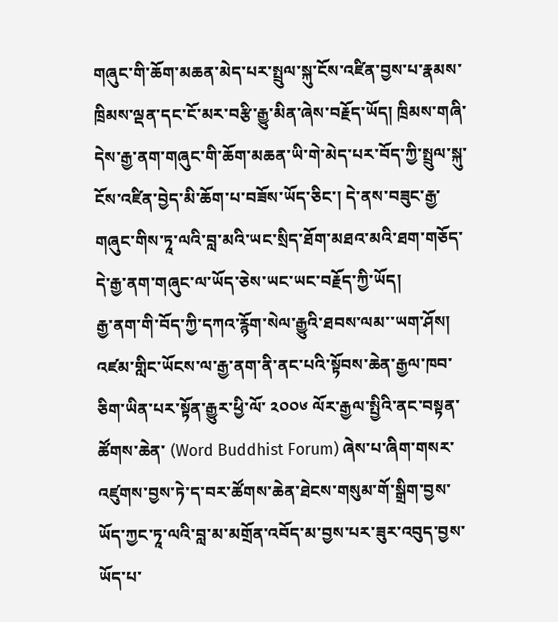གཞུང་གི་ཆོག་མཆན་མེད་པར་སྤྲུལ་སྐུ་ངོས་འཛིན་བྱས་པ་རྣམས་ཁྲིམས་ལྡན་དང་ངོ་མར་བརྩི་རྒྱུ་མིན་ཞེས་བརྗོད་ཡོད། ཁྲིམས་གཞི་དེས་རྒྱ་ནག་གཞུང་གི་ཆོག་མཆན་ཡི་གེ་མེད་པར་བོད་ཀྱི་སྤྲུལ་སྐུ་ངོས་འཛིན་བྱེད་མི་ཆོག་པ་བཟོས་ཡོད་ཅིང་། དེ་ནས་བཟུང་རྒྱ་གཞུང་གིས་ཏཱ་ལའི་བླ་མའི་ཡང་སྲིད་ཐོག་མཐའ་མའི་ཐག་གཅོད་དེ་རྒྱ་ནག་གཞུང་ལ་ཡོད་ཅེས་ཡང་ཡང་བརྗོད་ཀྱི་ཡོད།
རྒྱ་ནག་གི་བོད་ཀྱི་དཀའ་རྙོག་སེལ་རྒྱུའི་ཐབས་ལམ་་ཡག་ཤོས།
འཛམ་གླིང་ཡོངས་ལ་རྒྱ་ནག་ནི་ནང་པའི་སྟོབས་ཆེན་རྒྱལ་ཁབ་ཅིག་ཡིན་པར་སྟོན་རྒྱུར་ཕྱི་ལོ་ ༢༠༠༦ ལོར་རྒྱལ་སྤྱིའི་ནང་བསྟན་ཚོགས་ཆེན་ (Word Buddhist Forum) ཞེས་པ་ཞིག་གསར་འཛུགས་བྱས་ཏེ་ད་བར་ཚོགས་ཆེན་ཐེངས་གསུམ་གོ་སྒྲིག་བྱས་ཡོད་ཀྱང་ཏཱ་ལའི་བླ་མ་མགྲོན་འབོད་མ་བྱས་པར་ཟུར་འབུད་བྱས་ཡོད་པ་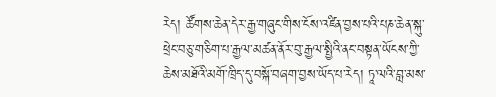རེད། ཚོགས་ཆེན་དེར་རྒྱ་གཞུང་གིས་ངོས་འཛིན་བྱས་པའི་པཎ་ཆེན་སྐུ་ཕྲེང་བཅུ་གཅིག་པ་རྒྱལ་མཚན་ནོར་བུ་རྒྱལ་སྤྱིའི་ནང་བསྟན་ཡོངས་ཀྱི་ཆེས་མཐོའི་མགོ་ཁྲིད་དུ་བསྐོ་བཞག་བྱས་ཡོད་པ་རེད། ཏཱ་ལའི་བླ་མས་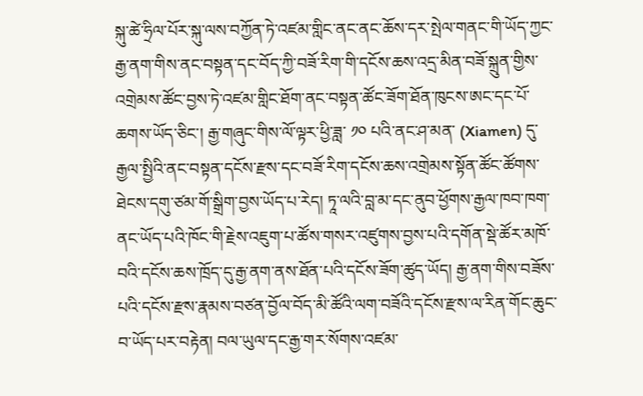སྐུ་ཚེ་ཧྲིལ་པོར་སྐུ་ལས་བཀྱོན་ཏེ་འཛམ་གླིང་ནང་ནང་ཆོས་དར་སྤེལ་གནང་གི་ཡོད་ཀྱང་རྒྱ་ནག་གིས་ནང་བསྟན་དང་བོད་ཀྱི་བཟོ་རིག་གི་དངོས་ཆས་འདྲ་མིན་བཟོ་སྐྲུན་གྱིས་འགྲེམས་ཚོང་བྱས་ཏེ་འཛམ་གླིང་ཐོག་ནང་བསྟན་ཚོང་ཟོག་ཐོན་ཁུངས་ཨང་དང་པོ་ཆགས་ཡོད་ཅིང་། རྒྱ་གཞུང་གིས་ལོ་ལྟར་ཕྱི་ཟླ་ ༡༠ པའི་ནང་ཤ་མན་ (Xiamen) དུ་རྒྱལ་སྤྱིའི་ནང་བསྟན་དངོས་རྫས་དང་བཟོ་རིག་དངོས་ཆས་འགྲེམས་སྟོན་ཚོང་ཚོགས་ཐེངས་དགུ་ཙམ་གོ་སྒྲིག་བྱས་ཡོད་པ་རེད། ཏཱ་ལའི་བླ་མ་དང་ནུབ་ཕྱོགས་རྒྱལ་ཁབ་ཁག་ནང་ཡོད་པའི་ཁོང་གི་རྗེས་འཇུག་པ་ཚོས་གསར་འཛུགས་བྱས་པའི་དགོན་སྡེ་ཚོར་མཁོ་བའི་དངོས་ཆས་ཁྲོད་དུ་རྒྱ་ནག་ནས་ཐོན་པའི་དངོས་ཟོག་ཚུད་ཡོད། རྒྱ་ནག་གིས་བཟོས་པའི་དངོས་རྫས་རྣམས་བཙན་བྱོལ་བོད་མི་ཚོའི་ལག་བཟོའི་དངོས་རྫས་ལ་རིན་གོང་ཆུང་བ་ཡོད་པར་བརྟེན། བལ་ཡུལ་དང་རྒྱ་གར་སོགས་འཛམ་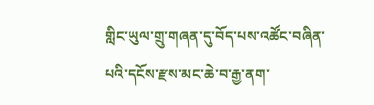གླིང་ཡུལ་གྲུ་གཞན་དུ་བོད་པས་འཚོང་བཞིན་པའི་དངོས་རྫས་མང་ཆེ་བ་རྒྱ་ནག་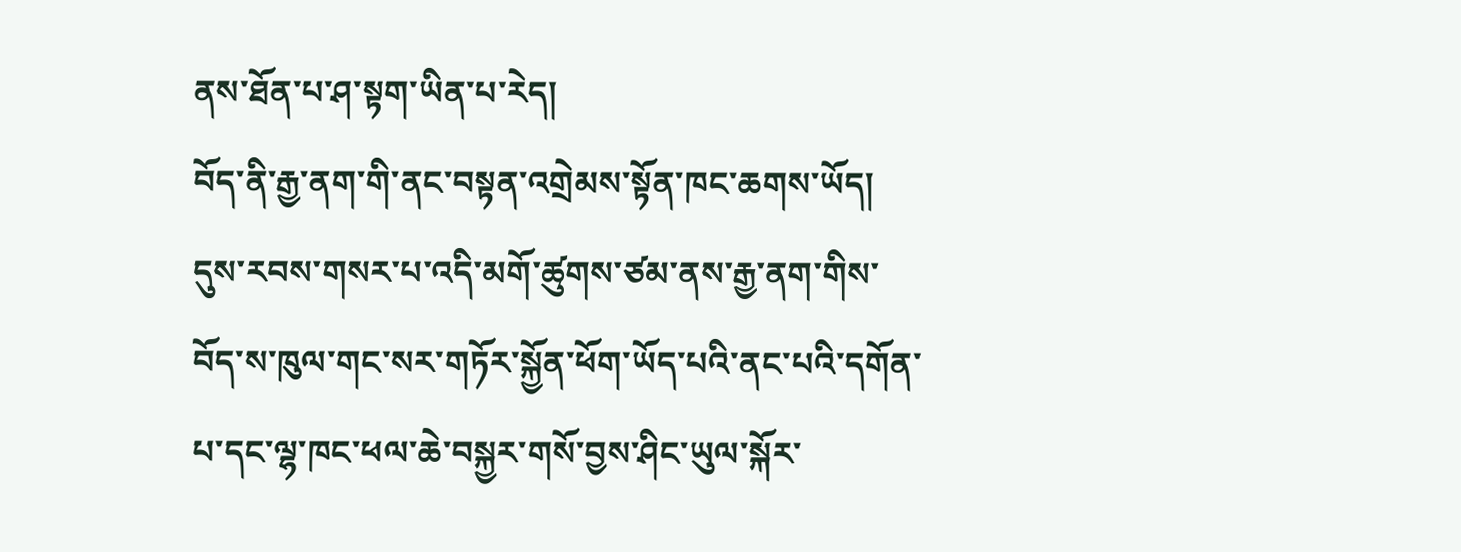ནས་ཐོན་པ་ཤ་སྟག་ཡིན་པ་རེད།
བོད་ནི་རྒྱ་ནག་གི་ནང་བསྟན་འགྲེམས་སྟོན་ཁང་ཆགས་ཡོད།
དུས་རབས་གསར་པ་འདི་མགོ་ཚུགས་ཙམ་ནས་རྒྱ་ནག་གིས་བོད་ས་ཁུལ་གང་སར་གཏོར་སྐྱོན་ཕོག་ཡོད་པའི་ནང་པའི་དགོན་པ་དང་ལྷ་ཁང་ཕལ་ཆེ་བསྐྱར་གསོ་བྱས་ཤིང་ཡུལ་སྐོར་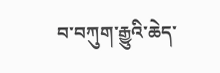བ་བཀུག་རྒྱུའི་ཆེད་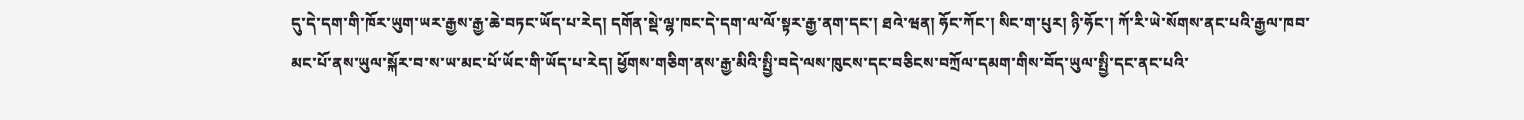དུ་དེ་དག་གི་ཁོར་ཡུག་ཡར་རྒྱས་རྒྱ་ཆེ་བཏང་ཡོད་པ་རེད། དགོན་སྡེ་ལྷ་ཁང་དེ་དག་ལ་ལོ་སྟར་རྒྱ་ནག་དང་། ཐའེ་ཝན། ཧོང་ཀོང་། སིང་ག་པུར། ཉི་ཧོང་། ཀོ་རི་ཡེ་སོགས་ནང་པའི་རྒྱལ་ཁབ་མང་པོ་ནས་ཡུལ་སྐོར་བ་ས་ཡ་མང་པོ་ཡོང་གི་ཡོད་པ་རེད། ཕྱོགས་གཅིག་ནས་རྒྱ་མིའི་སྤྱི་བདེ་ལས་ཁུངས་དང་བཅིངས་བཀྲོལ་དམག་གིས་བོད་ཡུལ་སྤྱི་དང་ནང་པའི་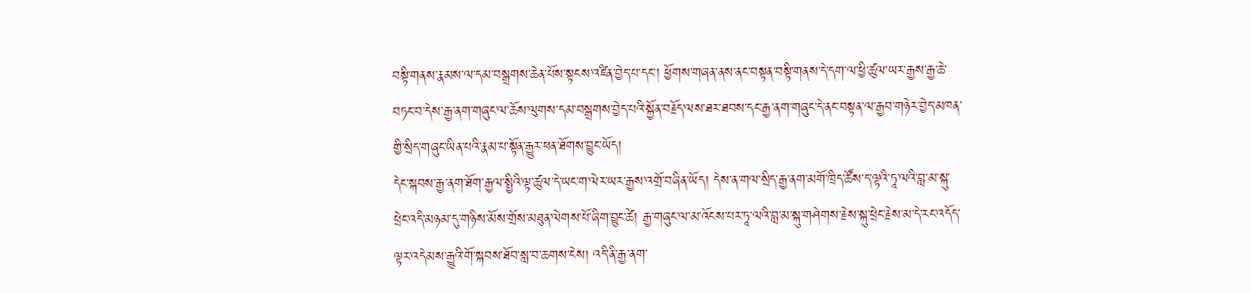བསྟི་གནས་རྣམས་ལ་དམ་བསྒྲགས་ཆེན་པོས་སྟངས་འཛིན་བྱེད་པ་དང་། ཕྱོགས་གཞན་ནས་ནང་བསྟན་བསྟི་གནས་དེ་དག་ལ་ཕྱི་ཚུལ་ཡར་རྒྱས་རྒྱ་ཆེ་བཏང་བ་དེས་རྒྱ་ནག་གཞུང་ལ་ཆོས་ལུགས་དམ་བསྒྲགས་བྱེད་པའི་སྐྱོན་བརྗོད་ལས་ཐར་ཐབས་དང་རྒྱ་ནག་གཞུང་དེ་ནང་བསྟན་ལ་རྒྱབ་གཉེར་བྱེད་མཁན་གྱི་སྲིད་གཞུང་ཡིན་པའི་རྣམ་པ་སྟོན་རྒྱུར་ཕན་ཐོགས་བྱུང་ཡོད།
དེང་སྐབས་རྒྱ་ནག་ཐོག་རྒྱལ་སྤྱིའི་ལྟ་ཚུལ་དེ་ཡང་ག་ལེར་ཡར་རྒྱས་འགྲོ་བཞིན་ཡོད། དེས་ན་གལ་སྲིད་རྒྱ་ནག་མགོ་ཁྲིད་ཚོས་ད་ལྟའི་ཏཱ་ལའི་བླ་མ་སྐུ་ཕྲེང་འདི་མཉམ་དུ་གཉིས་མོས་གྲོས་མཐུན་ལེགས་པོ་ཞིག་བྱུང་ཚེ། རྒྱ་གཞུང་ལ་མ་འོངས་པར་ཏཱ་ལའི་བླ་མ་སྐུ་གཤེགས་རྗེས་སྐུ་ཕྲེང་རྗེས་མ་དེ་རང་འདོད་ལྟར་འདེམས་རྒྱུའི་གོ་སྐབས་ཐོབ་སླ་བ་ཆགས་ངེས། འདི་ནི་རྒྱ་ནག་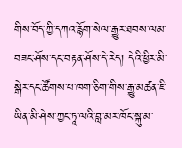གིས་བོད་ཀྱི་དཀའ་རྙོག་སེལ་རྒྱུར་ཐབས་ལམ་བཟང་ཤོས་དང་བརྟན་ཤོས་དེ་རེད། དེའི་ཕྱིར་མི་སྒེར་དང་ཚོགས་པ་ཁག་ཅིག་གིས་རྒྱུ་མཚན་ཇི་ཡིན་མི་ཤེས་ཀྱང་ཏཱ་ལའི་བླ་མར་ཁོང་སྐུ་མ་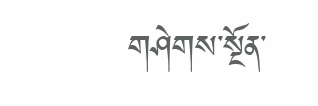གཤེགས་སྔོན་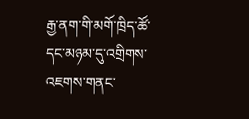རྒྱ་ནག་གི་མགོ་ཁྲིད་ཚོ་དང་མཉམ་དུ་འགྲིགས་འཇགས་གནང་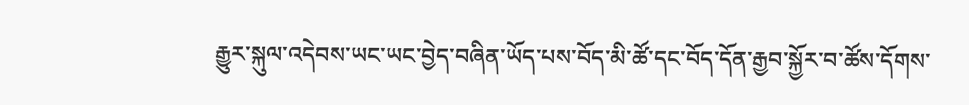རྒྱུར་སྐུལ་འདེབས་ཡང་ཡང་བྱེད་བཞིན་ཡོད་པས་བོད་མི་ཚོ་དང་བོད་དོན་རྒྱབ་སྐྱོར་བ་ཚོས་དོགས་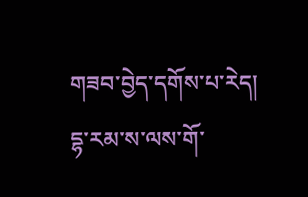གཟབ་བྱེད་དགོས་པ་རེད།
དྷ་རམ་ས་ལས་གོ་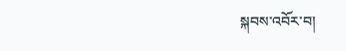སྐབས་འབོར་བ།